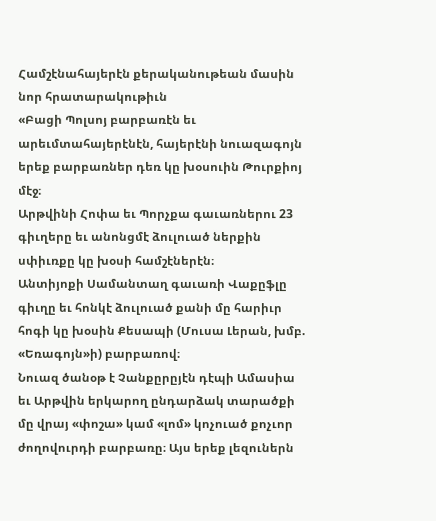Համշէնահայերէն քերականութեան մասին նոր հրատարակութիւն
«Բացի Պոլսոյ բարբառէն եւ արեւմտահայերէնէն, հայերէնի նուազագոյն երեք բարբառներ դեռ կը խօսուին Թուրքիոյ մէջ։
Արթվինի Հոփա եւ Պորչքա գաւառներու 23 գիւղերը եւ անոնցմէ ձուլուած ներքին սփիւռքը կը խօսի համշէներէն։
Անտիյոքի Սամանտաղ գաւառի Վաքըֆլը գիւղը եւ հոնկէ ձուլուած քանի մը հարիւր հոգի կը խօսին Քեսապի (Մուսա Լերան, խմբ. «Եռագոյն»ի) բարբառով։
Նուազ ծանօթ է Չանքըրըյէն դէպի Ամասիա եւ Արթվին երկարող ընդարձակ տարածքի մը վրայ «փոշա» կամ «լոմ» կոչուած քոչւոր ժողովուրդի բարբառը։ Այս երեք լեզուներն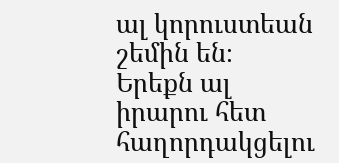ալ կորուստեան շեմին են։ Երեքն ալ իրարու հետ հաղորդակցելու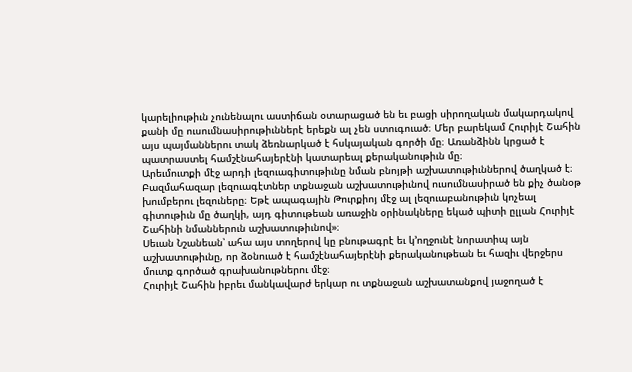կարելիութիւն չունենալու աստիճան օտարացած են եւ բացի սիրողական մակարդակով քանի մը ուսումնասիրութիւններէ երեքն ալ չեն ստուգուած։ Մեր բարեկամ Հուրիյէ Շահին այս պայմաններու տակ ձեռնարկած է հսկայական գործի մը։ Առանձինն կրցած է պատրաստել համշէնահայերէնի կատարեալ քերականութիւն մը։
Արեւմուտքի մէջ արդի լեզուագիտութիւնը նման բնոյթի աշխատութիւններով ծաղկած է։ Բազմահազար լեզուագէտներ տքնաջան աշխատութիւնով ուսումնասիրած են քիչ ծանօթ խումբերու լեզուները։ Եթէ ապագային Թուրքիոյ մէջ ալ լեզուաբանութիւն կոչեալ գիտութիւն մը ծաղկի, այդ գիտութեան առաջին օրինակները եկած պիտի ըլլան Հուրիյէ Շահինի նմաններուն աշխատութիւնով»։
Սեւան Նշանեան՝ ահա այս տողերով կը բնութագրէ եւ կ՚ողջունէ նորատիպ այն աշխատութիւնը, որ ձօնուած է համշէնահայերէնի քերականութեան եւ հազիւ վերջերս մուտք գործած գրախանութներու մէջ։
Հուրիյէ Շահին իբրեւ մանկավարժ երկար ու տքնաջան աշխատանքով յաջողած է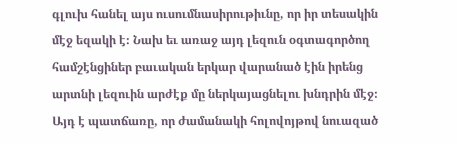գլուխ հանել այս ուսումնասիրութիւնը, որ իր տեսակին մէջ եզակի է։ Նախ եւ առաջ այդ լեզուն օգտագործող համշէնցիներ բաւական երկար վարանած էին իրենց արտնի լեզուին արժէք մը ներկայացնելու խնդրին մէջ։ Այդ է պատճառը, որ ժամանակի հոլովոյթով նուազած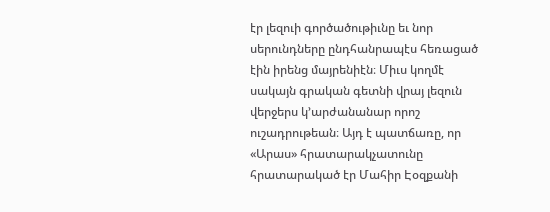էր լեզուի գործածութիւնը եւ նոր սերունդները ընդհանրապէս հեռացած էին իրենց մայրենիէն։ Միւս կողմէ սակայն գրական գետնի վրայ լեզուն վերջերս կ՚արժանանար որոշ ուշադրութեան։ Այդ է պատճառը, որ «Արաս» հրատարակչատունը հրատարակած էր Մահիր Էօզքանի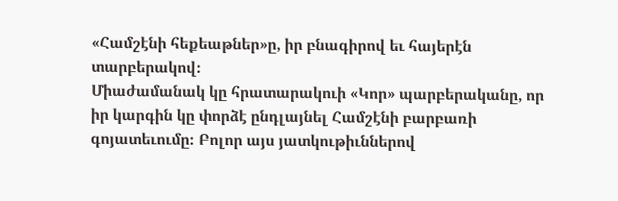«Համշէնի հեքեաթներ»ը, իր բնագիրով եւ հայերէն տարբերակով։
Միաժամանակ կը հրատարակուի «Կոր» պարբերականը, որ իր կարգին կը փորձէ ընդլայնել Համշէնի բարբառի գոյատեւումը։ Բոլոր այս յատկութիւններով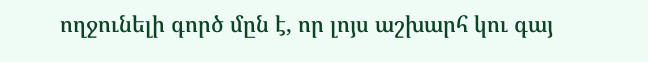ողջունելի գործ մըն է, որ լոյս աշխարհ կու գայ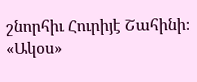շնորհիւ Հուրիյէ Շահինի։
«Ակօս»